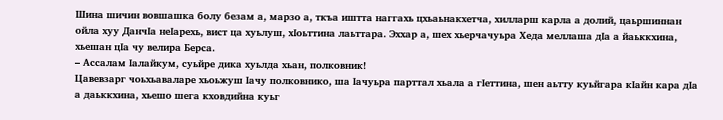Шина шичин вовшашка болу безам а, марзо а, ткъа иштта наггахь цхьаьнакхетча, хилларш карла а долий, цаьршиннан ойла хуу Данчӏа неӏарехь, вист ца хуьлуш, хӏоьттина лаьттара. Эххар а, шех хьерчачуьра Хеда меллаша дӏа а йаьккхина, хьешан цӏа чу велира Берса.
– Ассалам ӏалайкум, суьйре дика хуьлда хьан, полковник!
Цавевзарг чоьхьаваларе хьоьжуш ӏачу полковнико, ша ӏачуьра парттал хьала а гӏеттина, шен аьтту куьйгара кӏайн кара дӏа а даьккхина, хьешо шега кховдийна куьг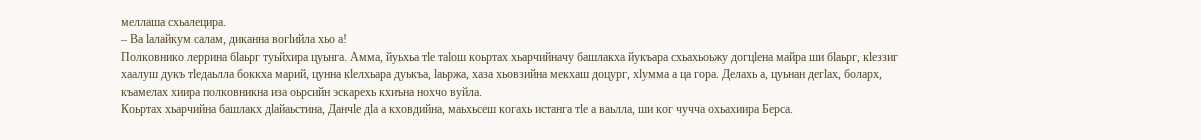меллаша схьалецира.
– Ва ӏалайкум салам, диканна вогӏийла хьо а!
Полковнико леррина бӏаьрг туьйхира цуьнга. Амма, йуьхьа тӏе таӏош коьртах хьарчийначу башлакха йукъара схьахьоьжу догцӏена майра ши бӏаьрг, кӏеззиг хаалуш дукъ тӏедаьлла боккха марий, цунна кӏелхьара дуькъа, ӏаьржа, хаза хьовзийна мекхаш доцург, хӏумма а ца гора. Делахь а, цуьнан дегӏах, боларх, къамелах хиира полковникна иза оьрсийн эскарехь кхиъна нохчо вуйла.
Коьртах хьарчийна башлакх дӏайаьстина, Данчӏе дӏа а кховдийна, маьхьсеш когахь истанга тӏе а ваьлла, ши ког чучча охьахиира Берса.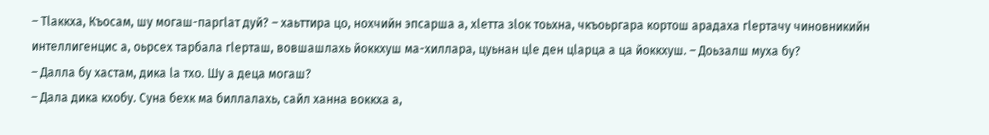– Тӏаккха, Къосам, шу могаш-паргӏат дуй? – хаьттира цо, нохчийн эпсарша а, хӏетта зӏок тоьхна, чкъоьргара кортош арадаха гӏертачу чиновникийн интеллигенцис а, оьрсех тарбала гӏерташ, вовшашлахь йоккхуш ма-хиллара, цуьнан цӏе ден цӏарца а ца йоккхуш. – Доьзалш муха бу?
– Далла бу хастам, дика ӏа тхо. Шу а деца могаш?
– Дала дика кхобу. Суна бехк ма биллалахь, сайл ханна воккха а,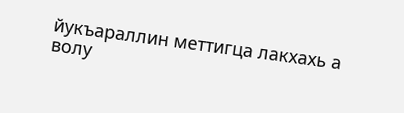йукъараллин меттигца лакхахь а волу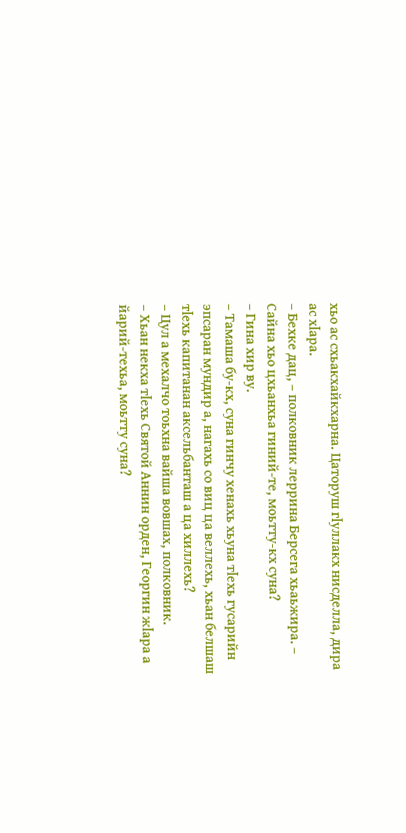хьо ас схьакхайкхарна. Цаторуш гӏуллакх нисделла, дира ас хӏара.
– Бехке дац, – полковник леррина Берсега хьаьжира. – Сайна хьо цхьанхьа гиний-те, моьтту-кх суна?
– Гина хир ву.
– Тамаша бу-кх, суна гинчу хенахь хьуна тӏехь гусарийн эпсаран мундир а, нагахь со виц ца веллехь, хьан белшаш тӏехь капитанан аксельбанташ а ца хиллехь?
– Цул а мехалчо тоьхна вайша вовшах, полковник.
– Хьан некха тӏехь Святой Аннин орден, Георгин жӏара а йарий-техьа, моьтту суна?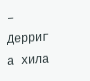– Дерриг а хила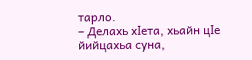тарло.
– Делахь хӏета, хьайн цӏе йийцахьа суна,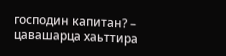господин капитан? – цавашарца хаьттира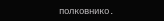полковнико.